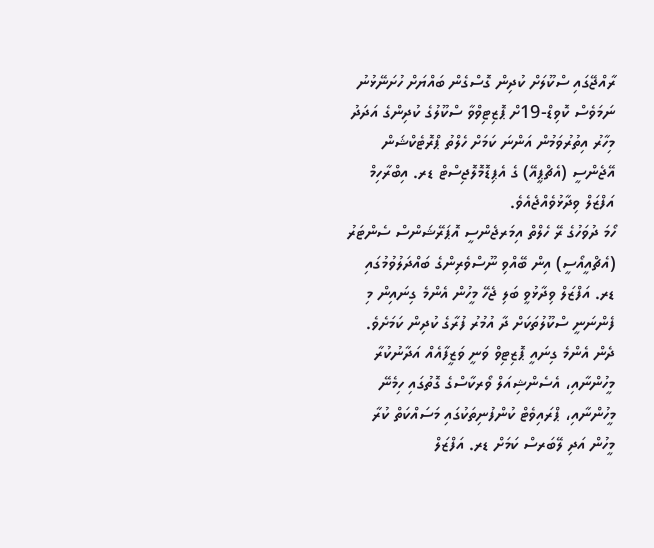ރާއްޖޭގައި ސްކޫލަށް ކުދިން ގޮސްގެން ބައްޔަށް ހުށަނޭޅުނު ނަމަވެސް ކޮވިޑް-19ށް ޕޮޒިޓިވްވާ ސްކޫލުގެ ކުދިންގެ އަދަދު މިހާރު އިތުރުވަމުން އަންނަ ކަމަށް ހެލްތު ޕްރޮޓެކްޝަން އޭޖެންސީ (އެޗްޕީއޭ) ގެ އެޕިޑޮމޮލޮޖިސްޓް ޑރ. އިބްރާހިމް އަފްޒަލް ވިދާޅުވެއްޖެއެވެ.
ހޯމަ ދުވަހުގެ ރޭ ހެލްތް އިމަރޖެންސީ އޮޕަރޭޝަންސް ސެންޓަރު (އެޗްއީއޯސީ) އިން ބޭއްވި ނޫސްވެރިންގެ ބައްދަލުވުމުގައި ޑރ. އަފްޒަލް ވިދާޅުވީ ބަލި ޖެހޭ މީހުން އެންމެ ގިނައިން މި ފެންނަނީ ސްކޫލުތަކަށް ދާ އުމުރު ފުރާގެ ކުދިން ކަމަށެވެ. ދެން އެންމެ ގިނައީ ޕޮޒިޓިވް ވަނީ ވަޒީފާއެއް އަދާނުކުރާ މީހުންނާއި، އެސެންޝިއަލް ވޯރކާސްގެ ގޮތުގައި ހިމެނޭ މީހުންނާއި، ޕްރައިވެޓް ކުންފުނިތަކުގައި މަސައްކަތް ކުރާ މީހުން އަދި ލޭބަރސް ކަމަށް ޑރ. އަފްޒަލް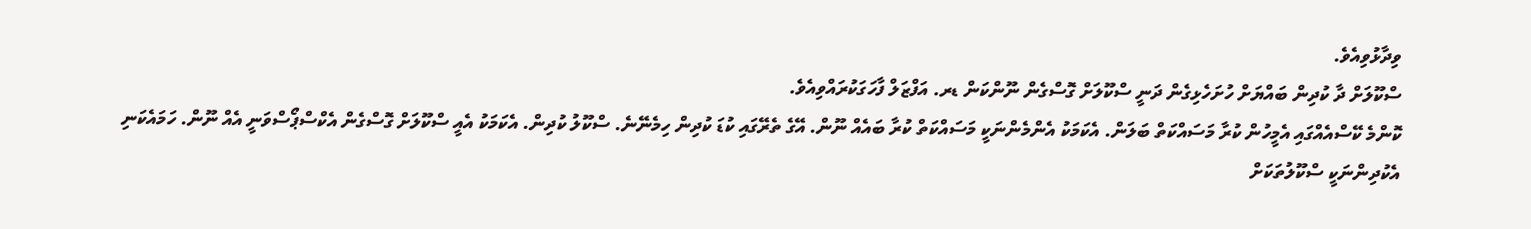ވިދާޅުވިއެވެ.
ސްކޫލަށް ދާ ކުދިން ބައްޔަށް ހުށަހެޅިގެން ދަނީ ސްކޫލަށް ގޮސްގެން ނޫންކަން ޑރ. އަފްޒަލް ފާހަގަކުރައްވިއެވެ.
ކޮންމެ ކޭސްއެއްގައި އެމީހުން ކުރާ މަސައްކަތް ބަލަން. އެކަމަކު އެންމެންނަކީ މަސައްކަތް ކުރާ ބައެއް ނޫން. އޭގެ ތެރޭގައި ކުޑަ ކުދިން ހިމެނޭނެ. ސްކޫލު ކުދިން. އެކަމަކު އެއީ ސްކޫލަށް ގޮސްގެން އެކްސްޕޯސްވަނީ އެއް ނޫން. ހަމައެކަނި އެކުދިންނަކީ ސްކޫލުތަކަށް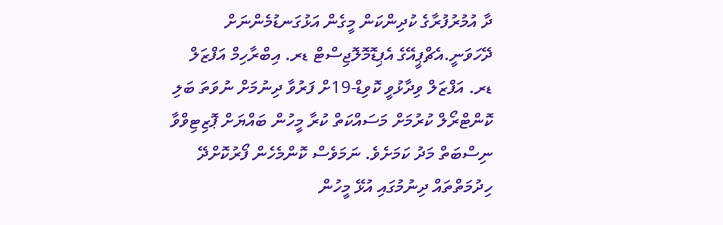ދާ އުމުރުފުރާގެ ކުދިންކަން މީގެން އަޅުގަނޑުމެންނަށް ދޭހަވަނީ.އެޗްޕީއޭގެ އެޕިޑޮމޮލޮޖިސްޓް ޑރ. އިބްރާހިމް އަފްޒަލް
ޑރ. އަފްޒަލް ވިދާޅުވީ ކޮވިޑް-19ށް ފަރުވާ ދިނުމަށް ނުވަތަ ބަލި ކޮންޓްރޯލް ކުރުމަށް މަސައްކަތް ކުރާ މީހުން ބައްޔަށް ޕޮޒިޓިވްވާ ނިސްބަތް މަދު ކަމަށެވެ. ނަމަވެސް ކޮންމެހެން ފޯރުކޮށްދޭ ހިދުމަތްތައް ދިނުމުގައި އުޅޭ މީހުން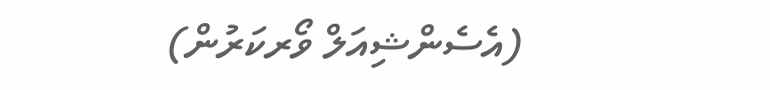(އެސެންޝިއަލް ވޯރކަރުން)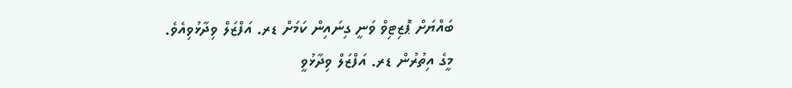ބައްޔަށް ޕޮޒިޓިވް ވަނީ ގިނައިން ކަމަށް ޑރ. އަފްޒަލް ވިދާޅުވިއެވެ.
މީގެ އިތުރުން ޑރ. އަފްޒަލް ވިދާޅުވީ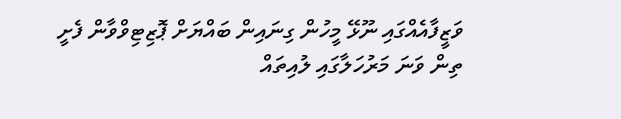ވަޒީފާއެއްގައި ނޫޅޭ މީހުން ގިނައިން ބައްޔަށް ޕޮޒިޓިވްވާން ފެށީ ތިން ވަނަ މަރުހަލާގައި ލުއިތައް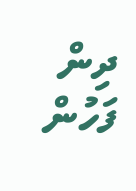ދިން ފަހުން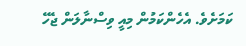ކަމަށެވެ. އެހެންކަމުން މިއީ ވިސްނާލަން ޖެހޭ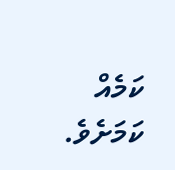ކަމެއް ކަމަށެވެ.